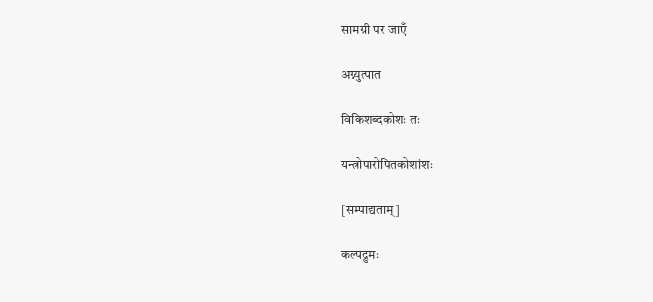सामग्री पर जाएँ

अग्न्युत्पात

विकिशब्दकोशः तः

यन्त्रोपारोपितकोशांशः

[सम्पाद्यताम्]

कल्पद्रुमः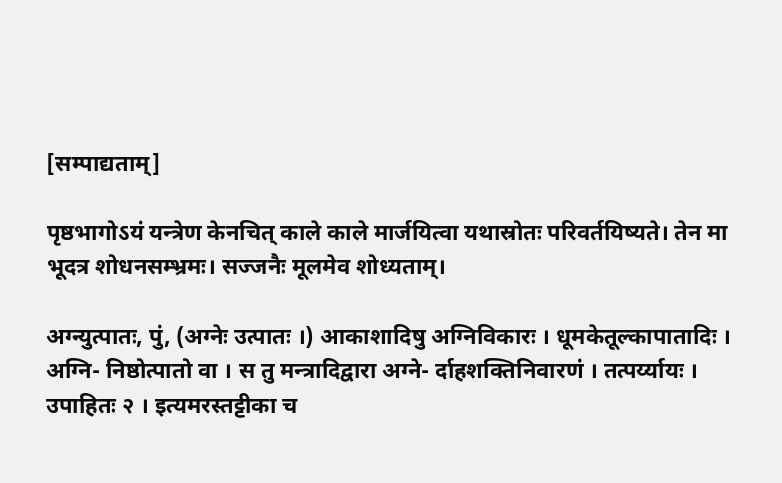[सम्पाद्यताम्]

पृष्ठभागोऽयं यन्त्रेण केनचित् काले काले मार्जयित्वा यथास्रोतः परिवर्तयिष्यते। तेन मा भूदत्र शोधनसम्भ्रमः। सज्जनैः मूलमेव शोध्यताम्।

अग्न्युत्पातः, पुं, (अग्नेः उत्पातः ।) आकाशादिषु अग्निविकारः । धूमकेतूल्कापातादिः । अग्नि- निष्ठोत्पातो वा । स तु मन्त्रादिद्वारा अग्ने- र्दाहशक्तिनिवारणं । तत्पर्य्यायः । उपाहितः २ । इत्यमरस्तट्टीका च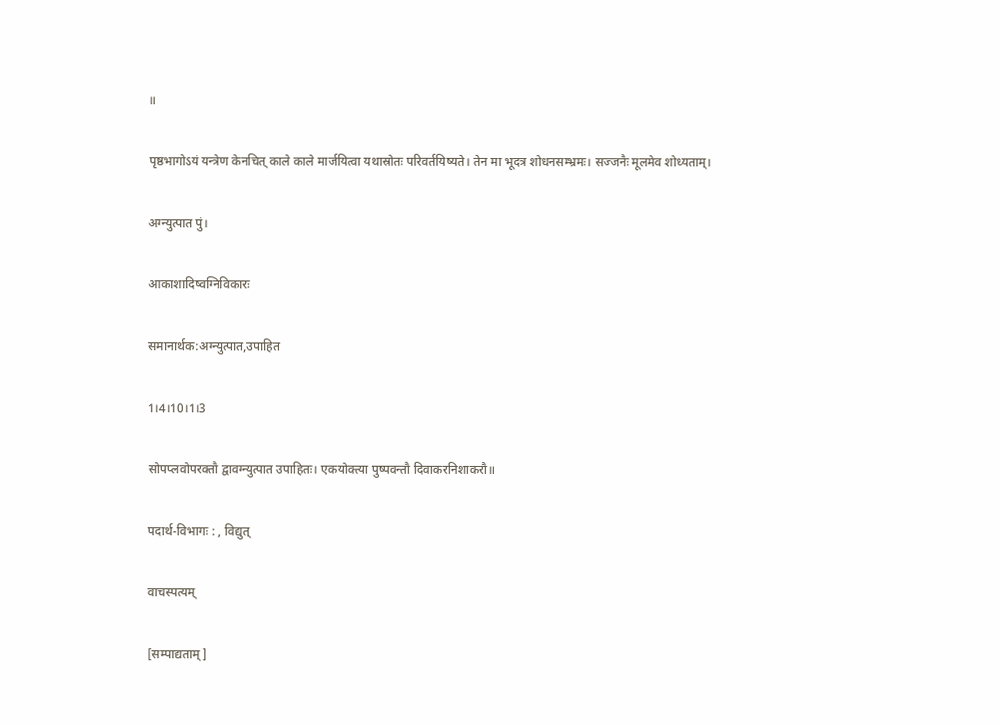॥

पृष्ठभागोऽयं यन्त्रेण केनचित् काले काले मार्जयित्वा यथास्रोतः परिवर्तयिष्यते। तेन मा भूदत्र शोधनसम्भ्रमः। सज्जनैः मूलमेव शोध्यताम्।

अग्न्युत्पात पुं।

आकाशादिष्वग्निविकारः

समानार्थक:अग्न्युत्पात,उपाहित

1।4।10।1।3

सोपप्लवोपरक्तौ द्वावग्न्युत्पात उपाहितः। एकयोक्त्या पुष्पवन्तौ दिवाकरनिशाकरौ॥

पदार्थ-विभागः : , विद्युत्

वाचस्पत्यम्

[सम्पाद्यताम्]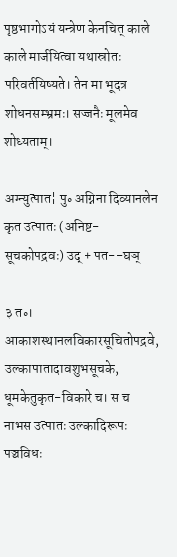पृष्ठभागोऽयं यन्त्रेण केनचित् काले काले मार्जयित्वा यथास्रोतः परिवर्तयिष्यते। तेन मा भूदत्र शोधनसम्भ्रमः। सज्जनैः मूलमेव शोध्यताम्।

अग्न्युत्पात¦ पु॰ अग्निना दिव्यानलेन कृत उत्पातः (अनिष्ट-सूचकोपद्रवः) उद् + पत--घञ्

३ त॰। आकाशस्थानलविकारसूचितोपद्रवे, उल्कापातादावशुभसूचके, धूमकेतुकृत-विकारे च। स च नाभस उत्पातः उल्कादिरूपः पञ्चविधः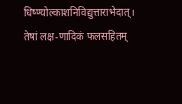धिष्ण्योल्काशनिविद्युत्ताराभेदात्। तेषां लक्ष-णादिकं फलसहितम्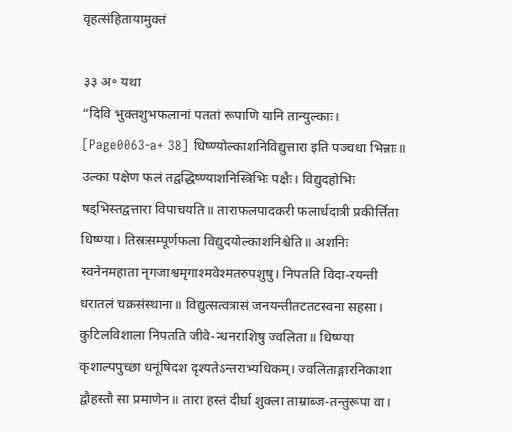वृहत्संहितायामुक्तं

३३ अ॰ यथा
“दिवि भुक्तशुभफलानां पततां रूपाणि यानि तान्युल्काः। [Page0063-a+ 38] धिष्ण्योल्काशनिविद्युत्तारा इति पञ्चधा भिन्नाः॥ उल्का पक्षेण फलं तद्वद्धिष्ण्याशनिस्त्रिभिः पक्षैः। विद्युदहोभिः षड्भिस्तद्वत्तारा विपाचयति॥ ताराफलपादकरी फलार्धदात्री प्रकीर्त्तिता धिष्ण्या। तिस्रःसम्पूर्णफला विद्युदयोल्काशनिश्चेति॥ अशनिः स्वनेनमहाता नृगजाश्वमृगाश्मवेश्मतरुपशुषु। निपतति विदा-रयन्ती धरातलं चक्रसंस्थाना॥ विद्युत्सत्वत्रासं जनयन्तीतटतटस्वना सहसा। कुटिलविशाला निपतति जीवे-न्धनराशिषु ज्वलिता॥ धिष्ण्या कृशाल्पपुच्छा धनूंषिदश दृश्यतेऽन्तराभ्यधिकम्। ज्वलिताङ्गारनिकाशा द्वौहस्तौ सा प्रमाणेन॥ तारा हस्तं दीर्घा शुक्ला ताम्राब्ज-तन्तुरूपा वा।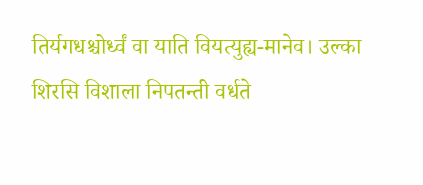तिर्यगधश्चोर्ध्वं वा याति वियत्युह्य-मानेव। उल्का शिरसि विशाला निपतन्ती वर्धते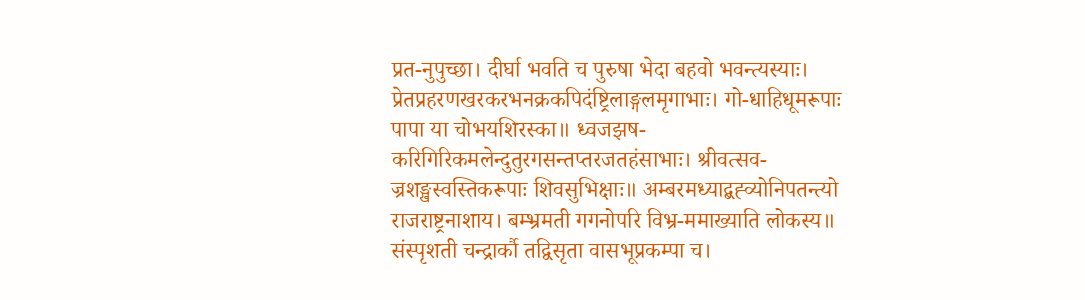प्रत-नुपुच्छा। दीर्घा भवति च पुरुषा भेदा बहवो भवन्त्यस्याः। प्रेतप्रहरणखरकरभनक्रकपिदंष्ट्रिलाङ्गलमृगाभाः। गो-धाहिधूमरूपाः पापा या चोभयशिरस्का॥ ध्वजझष-करिगिरिकमलेन्दुतुरगसन्तप्तरजतहंसाभाः। श्रीवत्सव-ज्रशङ्खस्वस्तिकरूपाः शिवसुभिक्षाः॥ अम्बरमध्याद्बह्व्योनिपतन्त्यो राजराष्ट्रनाशाय। बम्भ्रमती गगनोपरि विभ्र-ममाख्याति लोकस्य॥ संस्पृशती चन्द्रार्कौ तद्विसृता वासभूप्रकम्पा च।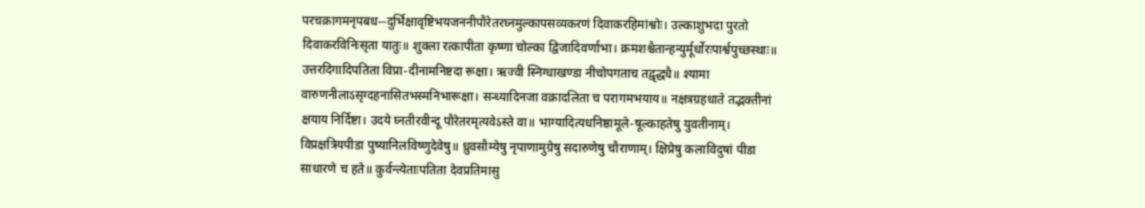परचक्रागमनृपबध--दुर्भिक्षावृष्टिभयजननीपौरेतरघ्नमुल्कापसव्यकरणं दिवाकरहिमांश्वोः। उल्काशुभदा पुरतो दिवाकरविनिःसृता यातुः॥ शुक्ला रत्कापीता कृष्णा चोल्का द्विजादिवर्णाभा। क्रमशश्चैतान्हन्युर्मूर्धोरःपार्श्वपुच्छस्थाः॥ उत्तरदिगादिपतिता विप्रा-दीनामनिष्टदा रूक्षा। ऋज्वी स्निग्धाखण्डा नीचोपगताच तद्वृद्ध्यै॥ श्यामा वारुणनीलाऽसृग्दहनासितभस्मनिभारूक्षा। सन्ध्यादिनजा वक्रादलिता च परागमभयाय॥ नक्षत्रग्रहधाते तद्भक्तीनां क्षयाय निर्दिष्टा। उदये घ्नतीरवीन्दू पौरेतरमृत्यवेऽस्ते वा॥ भाग्यादित्यधनिष्ठामूले-षूल्काहतेषु युवतीनाम्। विप्रक्षत्रियपीडा पुष्यानिलविष्णुदेवेषु॥ ध्रुवसौम्येषु नृपाणामुग्रेषु सदारुणेषु चौराणाम्। क्षिप्रेषु कलाविदुषां पीडा साधारणे च हते॥ कुर्वन्त्येताःपतिता देवप्रतिमासु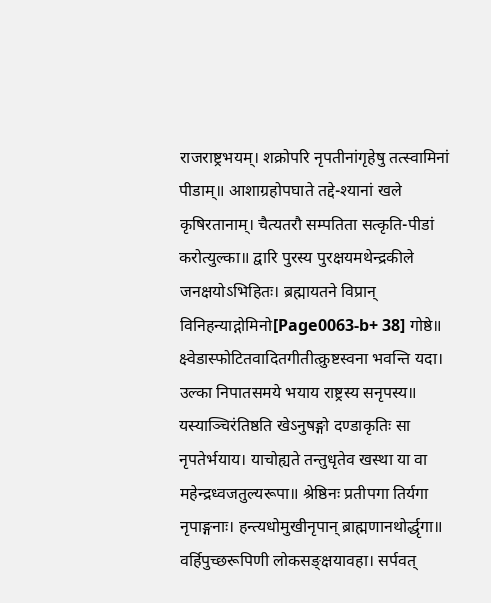राजराष्ट्रभयम्। शक्रोपरि नृपतीनांगृहेषु तत्स्वामिनां पीडाम्॥ आशाग्रहोपघाते तद्दे-श्यानां खले कृषिरतानाम्। चैत्यतरौ सम्पतिता सत्कृति-पीडां करोत्युल्का॥ द्वारि पुरस्य पुरक्षयमथेन्द्रकीले जनक्षयोऽभिहितः। ब्रह्मायतने विप्रान् विनिहन्याद्गोमिनो[Page0063-b+ 38] गोष्ठे॥ क्ष्वेडास्फोटितवादितगीतीत्क्रुष्टस्वना भवन्ति यदा। उल्का निपातसमये भयाय राष्ट्रस्य सनृपस्य॥ यस्याञ्चिरंतिष्ठति खेऽनुषङ्गो दण्डाकृतिः सा नृपतेर्भयाय। याचोह्यते तन्तुधृतेव खस्था या वा महेन्द्रध्वजतुल्यरूपा॥ श्रेष्ठिनः प्रतीपगा तिर्यगा नृपाङ्गनाः। हन्त्यधोमुखीनृपान् ब्राह्मणानथोर्द्धृगा॥ वर्हिपुच्छरूपिणी लोकसङ्क्षयावहा। सर्पवत्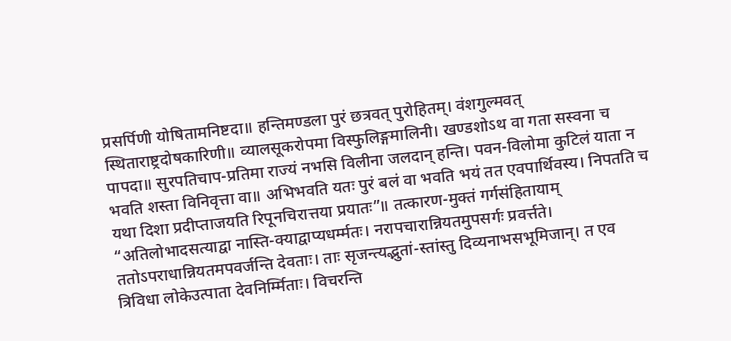प्रसर्पिणी योषितामनिष्टदा॥ हन्तिमण्डला पुरं छत्रवत् पुरोहितम्। वंशगुल्मवत् स्थिताराष्ट्रदोषकारिणी॥ व्यालसूकरोपमा विस्फुलिङ्गमालिनी। खण्डशोऽथ वा गता सस्वना च पापदा॥ सुरपतिचाप-प्रतिमा राज्यं नभसि विलीना जलदान् हन्ति। पवन-विलोमा कुटिलं याता न भवति शस्ता विनिवृत्ता वा॥ अभिभवति यतः पुरं बलं वा भवति भयं तत एवपार्थिवस्य। निपतति च यथा दिशा प्रदीप्ताजयति रिपूनचिरात्तया प्रयातः”॥ तत्कारण-मुक्तं गर्गसंहितायाम्
“अतिलोभादसत्याद्वा नास्ति-क्याद्वाप्यधर्म्मतः। नरापचारान्नियतमुपसर्गः प्रवर्त्तते। ततोऽपराधान्नियतमपवर्जन्ति देवताः। ताः सृजन्त्यद्भुतां-स्तांस्तु दिव्यनाभसभूमिजान्। त एव त्रिविधा लोकेउत्पाता देवनिर्म्मिताः। विचरन्ति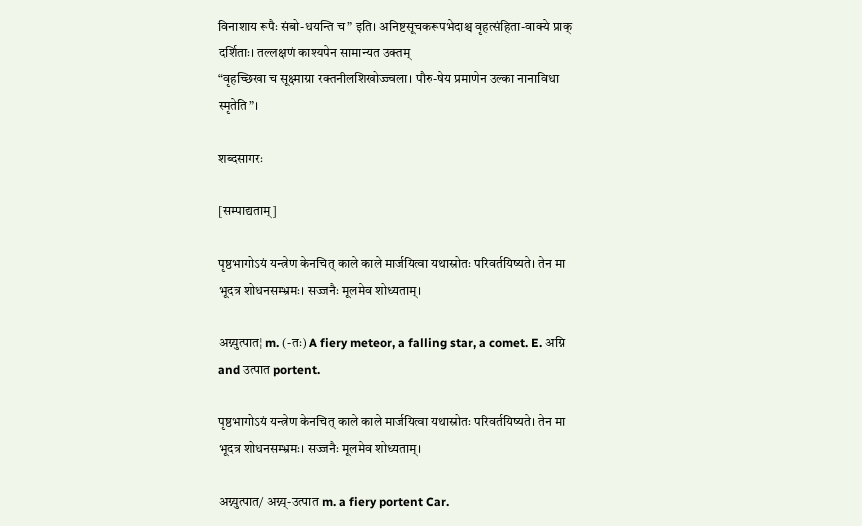विनाशाय रूपैः संबो-धयन्ति च” इति। अनिष्टसूचकरूपभेदाश्च वृहत्संहिता-वाक्ये प्राक् दर्शिताः। तल्लक्षणं काश्यपेन सामान्यत उक्तम्
“वृहच्छिखा च सूक्ष्माग्रा रक्तनीलशिखोज्ज्वला। पौरु-षेय प्रमाणेन उल्का नानाविधा स्मृतेति”।

शब्दसागरः

[सम्पाद्यताम्]

पृष्ठभागोऽयं यन्त्रेण केनचित् काले काले मार्जयित्वा यथास्रोतः परिवर्तयिष्यते। तेन मा भूदत्र शोधनसम्भ्रमः। सज्जनैः मूलमेव शोध्यताम्।

अग्न्युत्पात¦ m. (-तः) A fiery meteor, a falling star, a comet. E. अग्नि and उत्पात portent.

पृष्ठभागोऽयं यन्त्रेण केनचित् काले काले मार्जयित्वा यथास्रोतः परिवर्तयिष्यते। तेन मा भूदत्र शोधनसम्भ्रमः। सज्जनैः मूलमेव शोध्यताम्।

अग्न्युत्पात/ अग्न्य्-उत्पात m. a fiery portent Car.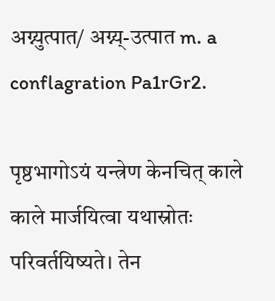अग्न्युत्पात/ अग्न्य्-उत्पात m. a conflagration Pa1rGr2.

पृष्ठभागोऽयं यन्त्रेण केनचित् काले काले मार्जयित्वा यथास्रोतः परिवर्तयिष्यते। तेन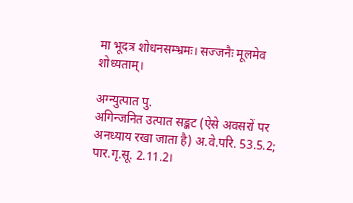मा भूदत्र शोधनसम्भ्रमः। सज्जनैः मूलमेव शोध्यताम्।

अग्न्युत्पात पु.
अगिन्जनित उत्पात सङ्कट (ऐसे अवसरों पर अनध्याय रखा जाता है) अ.वे.परि. 53.5.2; पार.गृ.सू. 2.11.2।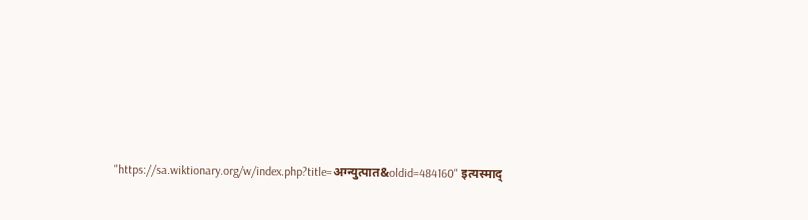"https://sa.wiktionary.org/w/index.php?title=अग्न्युत्पात&oldid=484160" इत्यस्माद्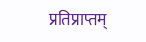प्रतिप्राप्तम्